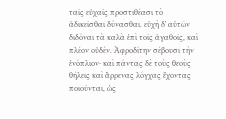ταῖς εὐχαῖς προστιθέασι τὸ ἀδικεῖσθαι δύνασθαι. εὐχὴ δʼ αὐτῶν διδόναι τὰ καλὰ ἐπὶ τοῖς ἀγαθοῖς, καὶ πλέον οὐδέν. Ἀφροδίτην σέβουσι τὴν ἐνόπλιον· καὶ πάντας δὲ τοὺς θεοὺς θήλεις καὶ ἄρρενας λόγχας ἔχοντας ποιοῦνται, ὡς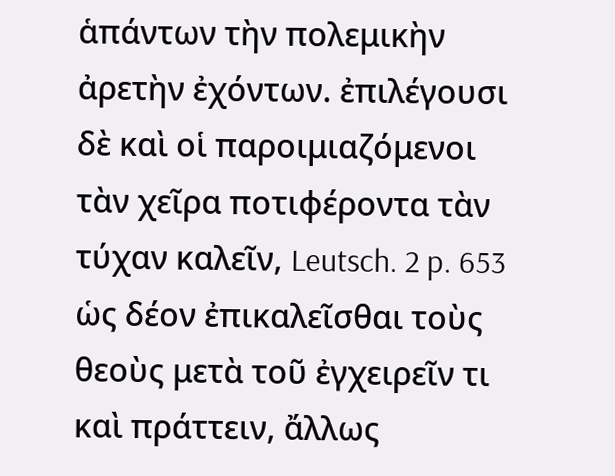ἁπάντων τὴν πολεμικὴν ἀρετὴν ἐχόντων. ἐπιλέγουσι δὲ καὶ οἱ παροιμιαζόμενοι τὰν χεῖρα ποτιφέροντα τὰν τύχαν καλεῖν, Leutsch. 2 p. 653 ὡς δέον ἐπικαλεῖσθαι τοὺς θεοὺς μετὰ τοῦ ἐγχειρεῖν τι καὶ πράττειν, ἄλλως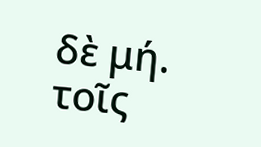δὲ μή. τοῖς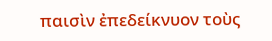παισὶν ἐπεδείκνυον τοὺς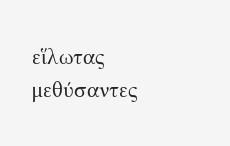εἵλωτας μεθύσαντες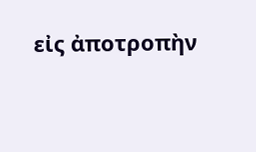εἰς ἀποτροπὴν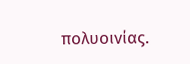πολυοινίας.